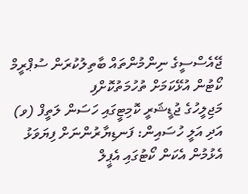ޖޭއެސްސީގެ ނިންމުންތައް ބާތިލުކުރަން ސުޕްރީމް ކޯޓުން އުޅޭކަމަށް ތުހުމަތުކޮށްފި
މަޖިލީހުގެ ޖުޑީޝަރީ ކޮމިޓީގައި ހަސަން ލަތީފް (ވ) އަދި އަލީ ހުސައިން: ފަނޑިޔާރުންނަށް ފިޔަވަޅު އެޅުމުން އެކަން ކޯޓުގައި އެޕީލް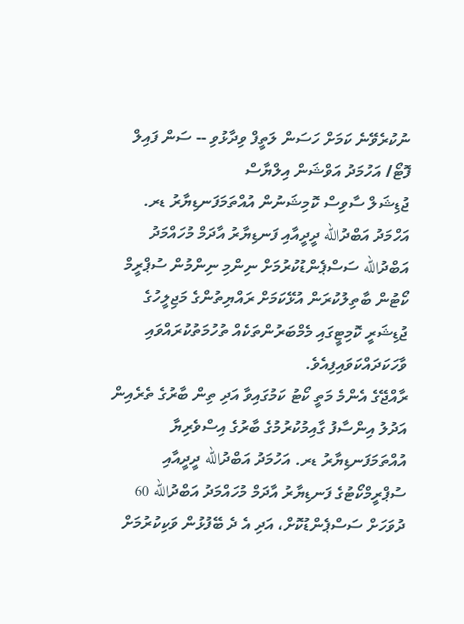ނުކުރެވޭނެ ކަމަށް ހަސަން ލަތީފް ވިދާޅުވި -- ސަން ފައިލް ފޮޓޯ/ އަހުމަދު އަވްޝަން އިލްޔާސް
ޖުޑިޝަލް ސާވިސް ކޮމިޝަނުން އުއްތަމަފަނޑިޔާރު ޑރ. އަހްމަދު އަބްދުالله ދީދީއާއި ފަނޑިޔާރު އާދަމް މުހައްމަދު އަބްދުالله ސަސްޕެންޑުކުރުމަށް ނިންމި ނިންމުން ސުޕްރީމް ކޯޓުން ބާތިލުކުރަން އުޅޭކަމަށް ރައްޔިތުންގެ މަޖިލީހުގެ ޖުޑިޝަރީ ކޮމިޓީގައި މެމްބަރުންތަކެއް ތުހުމަތުކުރައްވައި ވާހަކަދައްކަވައިފިއެވެ.
ރާއްޖޭގެ އެންމެ މަތީ ކޯޓު ކަމުގައިވާ އަދި ތިން ބާރުގެ ތެރެއިން އަދުލު އިންސާފު ގާއިމުކުރުމުގެ ބާރުގެ އިސްވެރިޔާ އުއްތަމަފަނޑިޔާރު ޑރ. އަހުމަދު އަބްދުالله ދީދީއާއި ސުޕްރީމްކޯޓުގެ ފަނޑިޔާރު އާދަމް މުހައްމަދު އަބްދުالله 60 ދުވަހަށް ސަސްޕެންޑުކޮށް، އަދި އެ ދެ ބޭފުޅުން ވަކިކުރުމަށް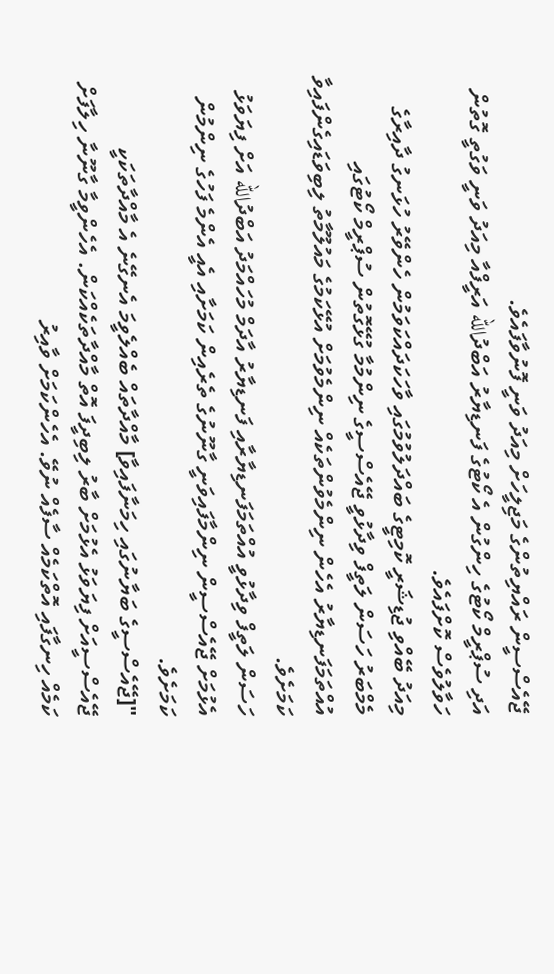ޖޭއެސްސީން ރައްޔިތުންގެ މަޖިލީހަށް މިއަދު ވަނީ ފޮނުވާފައެވެ.
އަދި ސުޕްރީމް ކޯޓުގެ ހިންގުން އެ ކޯޓުގެ ފަނޑިޔާރު އަބްދުالله އަރީފްއާ މިއަދު ވަނީ ވަގުތީ ގޮތުން ހަވާލުވެސް ކޮށްފައެވެ.
މިއަދު ބޭއްވި ޖުޑިޝަރީ ކޮމިޓީގެ ބައްދަލުވުމުގައި ވާހަކަދައްކަވަމުން ހެންވޭރު ހުޅަނގު ދާއިރާގެ މެމްބަރު ހަސަން ލަތީފް ވިދާޅުވީ ޖޭއެސްސީގެ ނިންމުމާ ގުޅޭގޮތުން ސުޕްރީމް ކޯޓުގައި އުއްތަމަފަނޑިޔާރު އެހެން ނިންމެވުންތަކެއް ނިންމެވުމަށް އުޅޭކަމުގެ މައުލޫމާތު ލިބިވަޑައިގެންފައިވާ ކަމަށެވެ.
ހަސަން ލަތީފް ވިދާޅުވީ އުއްތަމަފަނޑިޔާރާއި ފަނޑިޔާރު އާދަމް މުހައްމަދު އަބްދުالله އަށް ފިޔަވަޅު އެޅުމަށް ޖޭއެސްސީން ނިންމާފައިވަނީ ގާނޫނުގެ ތެރެއިން ކަމަށާއި އެއީ އެންމެ ފަހުގެ ނިންމުން ކަމަށެވެ.
"[ޖޭއެސްސީގެ ބަޔާނުގައި ހިމަނާފައިވާ] މާއްދާތައް ބެއްލެވީމަ އެނގޭނެ އެ މާއްދާތަކަކީ ޖޭއެސްސީއަށް ފިޔަވަޅު އެޅުމަށް ބާރު ލިބިދީފަ އޮތް މާއްދާތަކެއްކަން. އެހެންވީމާ ގާނޫނާ ހިލާފަށް ކަމެއް ހިނގާފައި އޮތްކަމެއް ސާފެއް ނުވޭ. އެހެންކަމަށް ވާއިރު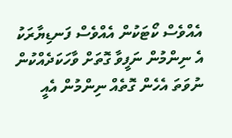އެއްވެސް ކޯޓަކުން އެއްވެސް ފަނޑިޔާރަކު އެ ނިންމުން ނަފީވާ ގޮތަށް ވާހަކަދެއްކުން ނުވަތަ އެހެން ގޮތެއް ނިންމުން އެއީ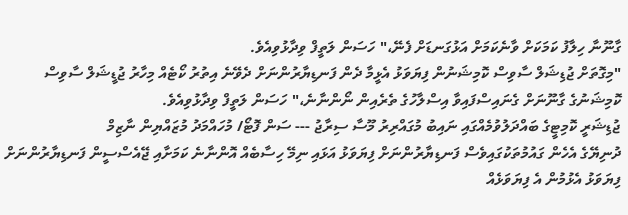ގާނޫނާ ހިލާފު ކަމަކަށް ވާނެކަމަށް އަޅުގަނޑަށް ފެނޭ،" ހަސަން ލަތީފް ވިދާޅުވިއެވެ.
"މިގޮތަށް ޖުޑިޝަލް ސާވިސް ކޮމިޝަނުން ފިޔަވަޅު އެޅީމާ ދެން ފަނޑިޔާރުންނަށް ދެވޭނެ އިތުރު ކޯޓެއް މިހާރު ޖުޑީޝަލް ސާވިސް ކޮމިޝަނުގެ ގާނޫނަށް ގެނައިސްފައިވާ އިސްލާހުގެ ތެރެއިން ނޯންނާނެ،" ހަސަން ލަތީފް ވިދާޅުވިއެވެ.
ޖުޑިޝަރީ ކޮމިޓީގެ ބައްދަލުވުމެއްގައި ނައިބު މުގައްރިރު މޫސާ ސިރާޖު --- ސަން ފޮޓޯ/ މުހައްމަދު މުޒައްޔިން ނާޒިމް
ދުނިޔޭގެ އެހެން ގައުމުތަކުގައިވެސް ފަނޑިޔާރުންނަށް ފިޔަވަޅު އަޅައި ނިމޭ ހިސާބެއް އޮންނާނެ ކަމަށާއި ޖޭއެސްސީން ފަނޑިޔާރުންނަށް ފިޔަވަޅު އެޅުމުން އެ ފިޔަވަޅެއް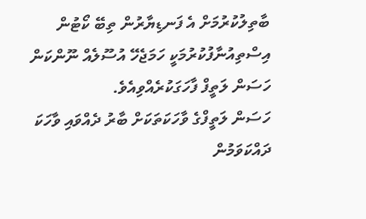ބާތިލުކުރުމަށް އެ ފަނޑިޔާރުން ތިބޭ ކޯޓުން އިސްތިއުނާފުކުރުމަކީ ހަމަޖެހޭ އުސޫލެއް ނޫންކަން ހަސަން ލަތީފް ފާހަގަކުރެއްވިއެވެ.
ހަސަން ލަތީފްގެ ވާހަކަތަކަށް ބާރު ދެއްވައި ވާހަކަ ދައްކަވަމުން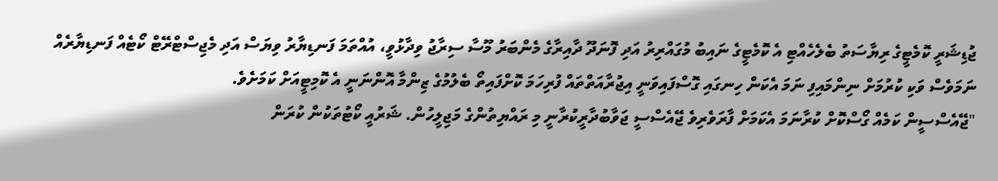ޖުޑިޝަރީ ކޮމެޓީގެ ރިޔާސަތު ބެލެހެއްޓި އެ ކޮމެޓީގެ ނައިބު މުގައްރިރު އަދި ފޮނަދޫ ދާއިރާގެ މެންބަރު މޫސާ ސިރާޖު ވިދާޅުވީ، އުއްތަމަ ފަނޑިޔާރު ވިޔަސް އަދި މެޖިސްޓްރޭޓް ކޯޓެއް ފަނޑިޔާރެއް ނަމަވެސް ވަކި ކުރުމަށް ނިންމައިފި ނަމަ އެކަން ހިނގައި ގޮސްފައިވަނީ އިޖުރާއަތްތައް ފުރިހަމަ ކޮށްފައިތޯ ބެލުމުގެ ޒިންމާ އޮންނަނީ އެ ކޮމިޓީއަށް ކަމަށެވެ.
"ޖޭއެސްސީން ކަމެއް ގޯސްކޮށް ކުރާނަމަ އެކަމަށް ފާރަވެރިވެ ޖޭއެސްސީ ޖަވާބުދާރީކުރާނީ މި ރައްޔިތުންގެ މަޖިލީހުން. ޝަރުއީ ކޯޓުތަކުން ކުރަން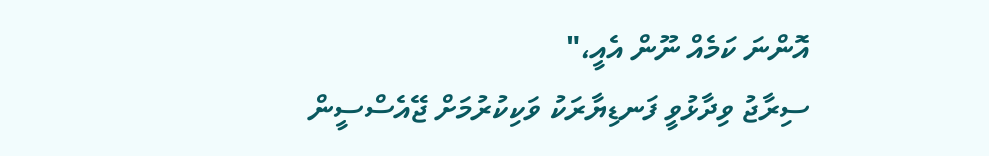އޮންނަ ކަމެއް ނޫން އެއީ،"
ސިރާޖު ވިދާޅުވީ ފަނޑިޔާރަކު ވަކިކުރުމަށް ޖޭއެސްސީން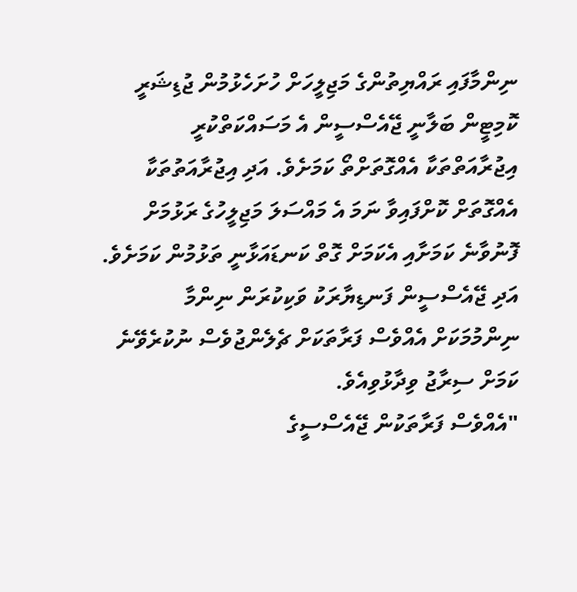ނިންމާފައި ރައްޔިތުންގެ މަޖިލީހަށް ހުށަހެޅުމުން ޖުޑިޝަރީ ކޮމިޓީން ބަލާނީ ޖޭއެސްސީން އެ މަސައްކަތްކުރީ އިޖުރާއަތްތަކާ އެއްގޮތަށްތޯ ކަމަށެވެ. އަދި އިޖުރާއަތުތަކާ އެއްގޮތަށް ކޮށްފައިވާ ނަމަ އެ މައްސަލަ މަޖިލީހުގެ ރަޅުމަށް ފޮނުވާނެ ކަމަށާއި އެކަމަށް ގޮތް ކަނޑައަޅާނީ ތަޅުމުން ކަމަށެވެ.
އަދި ޖޭއެސްސީން ފަނޑިޔާރަކު ވަކިކުރަން ނިންމާ ނިންމުމަކަށް އެއްވެސް ފަރާތަކަށް ޗެލެންޖުވެސް ނުކުރެވޭނެ ކަމަށް ސިރާޖު ވިދާޅުވިއެވެ.
"އެއްވެސް ފަރާތަކުން ޖޭއެސްސީގެ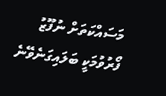މަސައްކަތަށް ނުފޫޒު ފޯރުވުމަކީ ބަލައިގަނެވޭނެ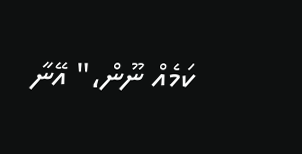ކަމެއް ނޫން،" އޭނާ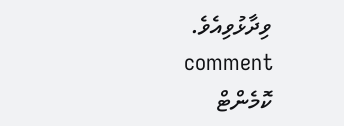ވިދާޅުވިއެވެ.
comment ކޮމެންޓް